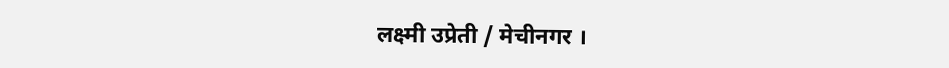लक्ष्मी उप्रेती / मेचीनगर ।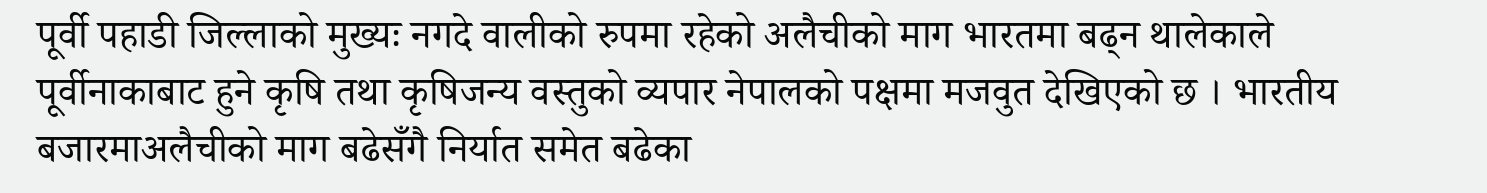पूर्वी पहाडी जिल्लाको मुख्यः नगदे वालीको रुपमा रहेको अलैचीको माग भारतमा बढ्न थालेकाले पूर्वीनाकाबाट हुने कृषि तथा कृषिजन्य वस्तुको व्यपार नेपालको पक्षमा मजवुत देखिएको छ । भारतीय बजारमाअलैचीको माग बढेसँगै निर्यात समेत बढेका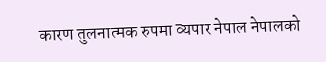कारण तुलनात्मक रुपमा व्यपार नेपाल नेपालको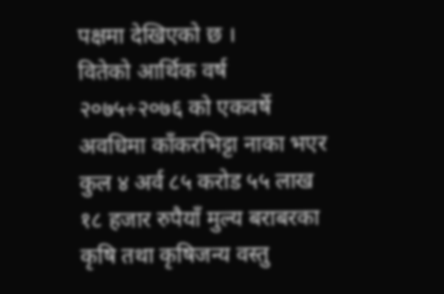पक्षमा देखिएको छ ।
वितेको आर्थिक वर्ष २०७५÷२०७६ को एकवर्षे अवधिमा काँकरभिट्टा नाका भएर कुल ४ अर्व ८५ करोड ५५ लाख १८ हजार रुपैयाँ मुल्य बराबरका कृषि तथा कृषिजन्य वस्तु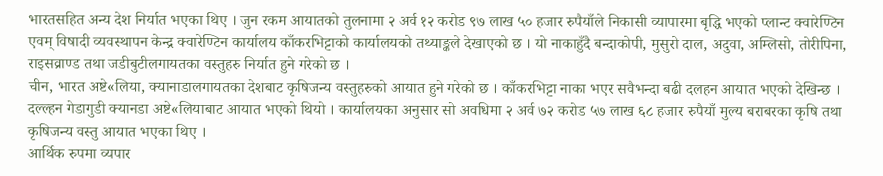भारतसहित अन्य देश निर्यात भएका थिए । जुन रकम आयातको तुलनामा २ अर्व १२ करोड ९७ लाख ५० हजार रुपैयाँले निकासी व्यापारमा बृद्धि भएको प्लान्ट क्वारेण्टिन एवम् विषादी व्यवस्थापन केन्द्र क्वारेण्टिन कार्यालय काँकरभिट्टाको कार्यालयको तथ्याङ्कले देखाएको छ । यो नाकाहुँदै बन्दाकोपी, मुसुरो दाल, अदुवा, अम्लिसो, तोरीपिना, राइसव्राण्ड तथा जडीबुटीलगायतका वस्तुहरु निर्यात हुने गरेको छ ।
चीन, भारत अष्टे«लिया, क्यानाडालगायतका देशबाट कृषिजन्य वस्तुहरुको आयात हुने गरेको छ । काँकरभिट्टा नाका भएर सवैभन्दा बढी दलहन आयात भएको देखिन्छ । दल्ल्हन गेडागुडी क्यानडा अष्टे«लियाबाट आयात भएको थियो । कार्यालयका अनुसार सो अवधिमा २ अर्व ७२ करोड ५७ लाख ६८ हजार रुपैयाँ मुल्य बराबरका कृषि तथा कृषिजन्य वस्तु आयात भएका थिए ।
आर्थिक रुपमा व्यपार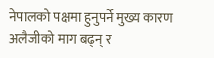नेपालको पक्षमा हुनुपर्ने मुख्य कारण अलैजीको माग बढ्न् र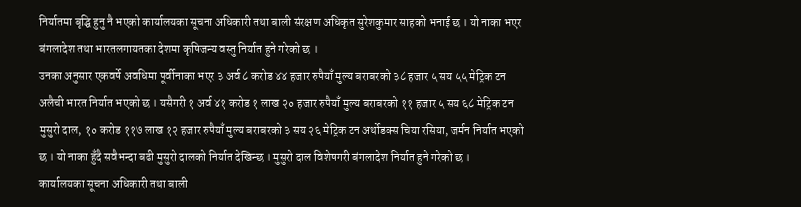निर्यातमा बृद्घि हुनु नै भएको कार्यालयका सूचना अधिकारी तथा बाली संरक्षण अधिकृत सुरेशकुमार साहको भनाई छ । यो नाका भएर बंगलादेश तथा भारतलगायतका देशमा कृषिजन्य वस्तु निर्यात हुने गरेको छ ।
उनका अनुसार एकवर्षे अवधिमा पूर्वीनाका भएर ३ अर्व ८ करोड ४४ हजार रुपैयाँ मुल्य बराबरको ३८ हजार ५ सय ५५ मेट्रिक टन अलैची भारत निर्यात भएको छ । यसैगरी १ अर्व ४१ करोड १ लाख २० हजार रुपैयाँ मुल्य बराबरको ११ हजार ५ सय ६८ मेट्रिक टन मुसुरो दाल, १० करोड ११७ लाख १२ हजार रुपैयाँ मुल्य बराबरको ३ सय २६ मेट्रिक टन अर्थोडक्स चिया रसिया, जर्मन निर्यात भएको छ । यो नाका हुँदै सवैभन्दा बढी मुसुरो दालको निर्यात देखिन्छ । मुसुरो दाल विशेषगरी बंगलादेश निर्यात हुने गरेको छ ।
कार्यालयका सूचना अधिकारी तथा बाली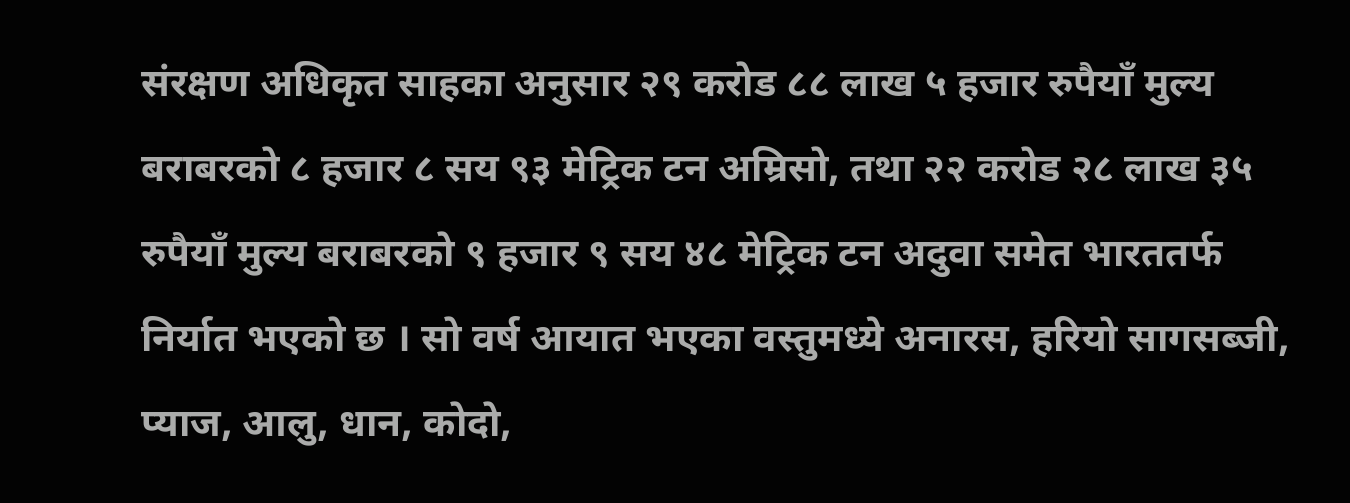संरक्षण अधिकृत साहका अनुसार २९ करोड ८८ लाख ५ हजार रुपैयाँ मुल्य बराबरको ८ हजार ८ सय ९३ मेट्रिक टन अम्रिसो, तथा २२ करोड २८ लाख ३५ रुपैयाँ मुल्य बराबरको ९ हजार ९ सय ४८ मेट्रिक टन अदुवा समेत भारततर्फ निर्यात भएको छ । सो वर्ष आयात भएका वस्तुमध्ये अनारस, हरियो सागसब्जी, प्याज, आलु, धान, कोदो,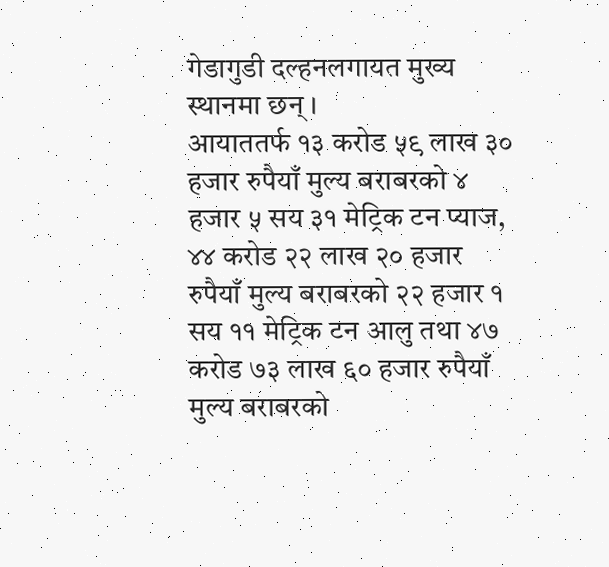गेडागुडी दल्हनलगायत मुख्य स्थानमा छन् ।
आयाततर्फ १३ करोड ५९ लाख ३० हजार रुपैयाँ मुल्य बराबरको ४ हजार ५ सय ३१ मेट्रिक टन प्याज, ४४ करोड २२ लाख २० हजार रुपैयाँ मुल्य बराबरको २२ हजार १ सय ११ मेट्रिक टन आलु तथा ४७ करोड ७३ लाख ६० हजार रुपैयाँ मुल्य बराबरको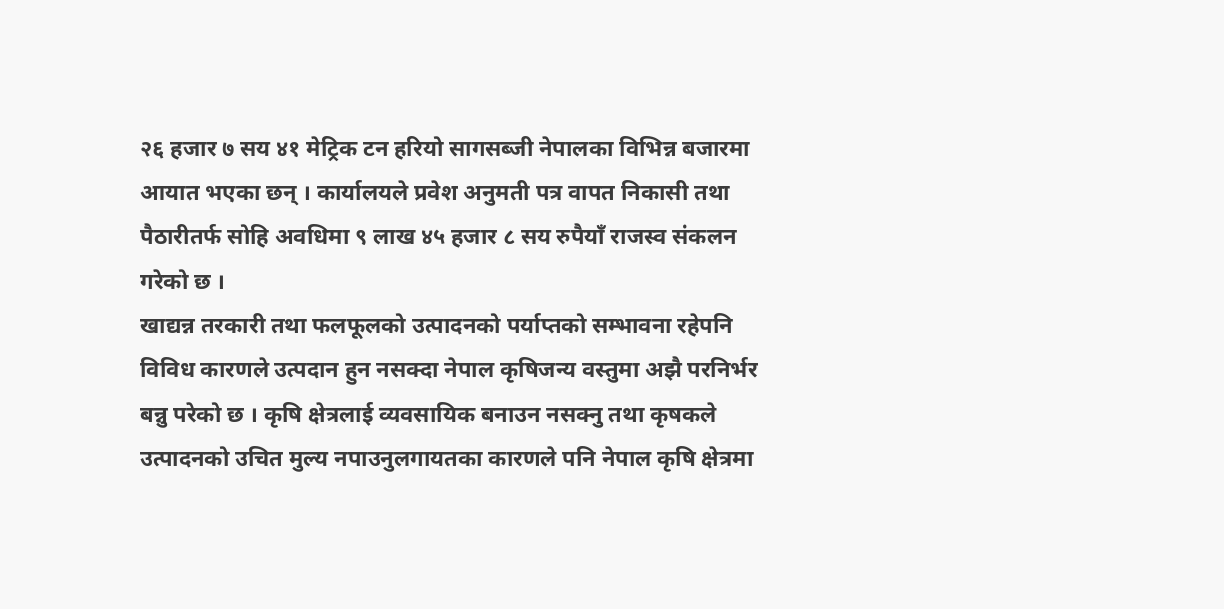२६ हजार ७ सय ४१ मेट्रिक टन हरियो सागसब्जी नेपालका विभिन्न बजारमा आयात भएका छन् । कार्यालयले प्रवेश अनुमती पत्र वापत निकासी तथा पैठारीतर्फ सोहि अवधिमा ९ लाख ४५ हजार ८ सय रुपैयाँ राजस्व संकलन गरेको छ ।
खाद्यन्न तरकारी तथा फलफूलको उत्पादनको पर्याप्तको सम्भावना रहेपनि विविध कारणले उत्पदान हुन नसक्दा नेपाल कृषिजन्य वस्तुमा अझै परनिर्भर बन्नु परेको छ । कृषि क्षेत्रलाई व्यवसायिक बनाउन नसक्नु तथा कृषकले उत्पादनको उचित मुल्य नपाउनुलगायतका कारणले पनि नेपाल कृषि क्षेत्रमा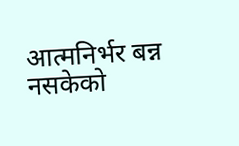आत्मनिर्भर बन्न नसकेको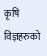कृषि विज्ञहरुको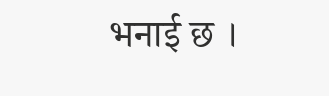भनाई छ ।